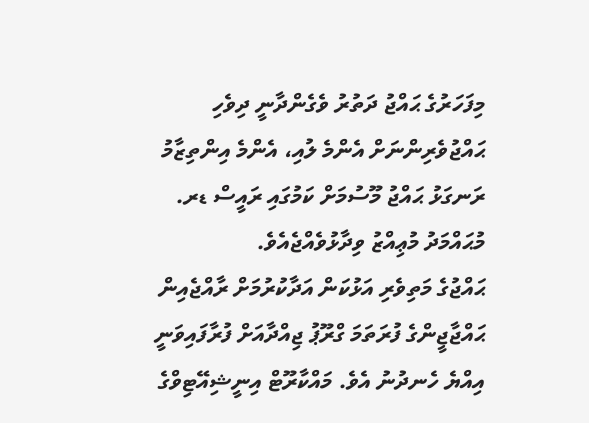މިފަހަރުގެ ޙައްޖު ދަތުރު ވެގެންދާނީ ދިވެހި ޙައްޖުވެރިންނަށް އެންމެ ލުއި، އެންމެ އިންތިޒާމު ރަނގަޅު ޙައްޖު މޫސުމަށް ކަމުގައި ރައީސް ޑރ. މުޙައްމަދު މުޢިއްޒު ވިދާޅުވެއްޖެއެވެ.
ޙައްޖުގެ މަތިވެރި އަޅުކަން އަދާކުރުމަށް ރާއްޖެއިން ޙައްޖާޖީންގެ ފުރަތަމަ ގްރޫޕު ޖިއްދާއަށް ފުރާފައިވަނީ އިއްޔެ ހެނދުނު އެވެ. މައްކާރޫޓް އިނީޝިއޭޓިވްގެ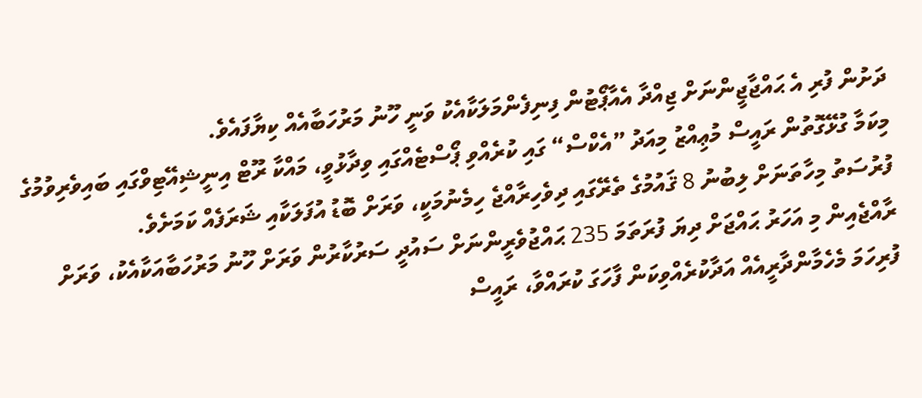ދަށުން ފުރި އެ ޙައްޖާޖީންނަށް ޖިއްދާ އެއާޕޯޓުން ފިނިފެންމަލަކާއެކު ވަނީ ހޫނު މަރުހަބާއެއް ކިޔާފައެވެ.
މިކަމާ ގުޅޭގޮތުން ރައީސް މުޢިއްޒު މިއަދު ”އެކްސް“ ގައި ކުރެއްވި ޕޯސްޓެއްގައި ވިދާޅުވީ، މައްކާ ރޫޓް އިނީޝިއޭޓިވްގައި ބައިވެރިވުމުގެ ފުރުސަތު މިހާތަނަށް ލިބުނު 8 ޤައުމުގެ ތެރޭގައި ދިވެހިރާއްޖެ ހިމެނުމަކީ، ވަރަށް ބޮޑު އުފަލަކާއި ޝަރަފެއް ކަމަށެވެ.
ރާއްޖެއިން މި އަހަރު ޙައްޖަށް ދިޔަ ފުރަތަމަ 235 ޙައްޖުވެރީންނަށް ސައުދީ ސަރުކާރުން ވަރަށް ހޫނު މަރުހަބާއަކާއެކު، ވަރަށް ފުރިހަމަ މެހެމާންދާރީއެއް އަދާކުރެއްވިކަން ފާހަގަ ކުރައްވާ، ރައީސް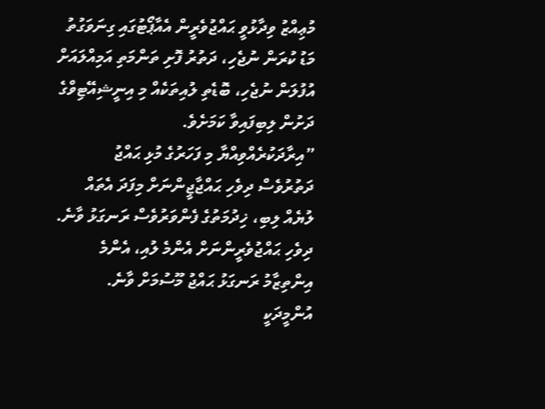މުޢިއްޒު ވިދާޅުވީ ޙައްޖުވެރީން އެއާޕޯޓުގައި ގިނަވަގުތު މަޑު ކުރަން ނުޖެހި، ދަތުރު ފޮށި ތަންމަތި އަމިއްލައަށް އުފުލަން ނުޖެހި، ބޮޑެތި ލުއިތަކެއް މި އިނީޝިއޭޓިވްގެ ދަށުން ލިބިފައިވާ ކަމަށެވެ.
”އިރާދަކުރެއްވިއްޔާ މި ފަހަރުގެ މުޅި ޙައްޖު ދަތުރުވެސް ދިވެހި ޙައްޖާޖީންނަށް މިފަދަ އެތައް ލުޔެއް ލިބި، ޚިދުމަތުގެ ފެންވަރުވެސް ރަނގަޅު ވާނެ. ދިވެހި ޙައްޖުވެރީންނަށް އެންމެ ލުއި، އެންމެ އިންތިޒާމު ރަނގަޅު ޙައްޖު މޫސުމަށް ވާނެ. އުންމީދަކީ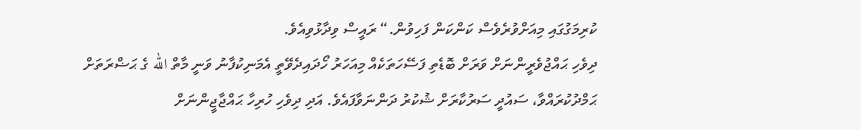ކުރިމަގުގައި މިއަށްވުރެވެސް ކަންކަން ފަހިވުން.“ ރައީސް ވިދާޅުވިއެވެ.
ދިވެހި ޙައްޖުވެރީންނަށް ވަރަށް ބޮޑެތި ފަސޭހަތަކެއް މިއަހަރު ހޯދައިދެވޭތީ އެމަނިކުފާނު ވަނީ މާތް الله ގެ ޙަޟްރަތަށް ޙަމްދުކުރައްވާ، ސައުދީ ސަރުކާރަށް ޝުކުރު ދަންނަވާފައެވެ. އަދި ދިވެހި ހުރިހާ ޙައްޖާޖީންނަށް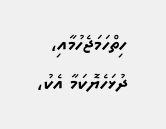ހިތްހަމަޖެހުމާއި، ދުޅަހެޔޮކަމާ އެކު،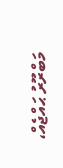މަބްރޫރު ޙައްޖެއް،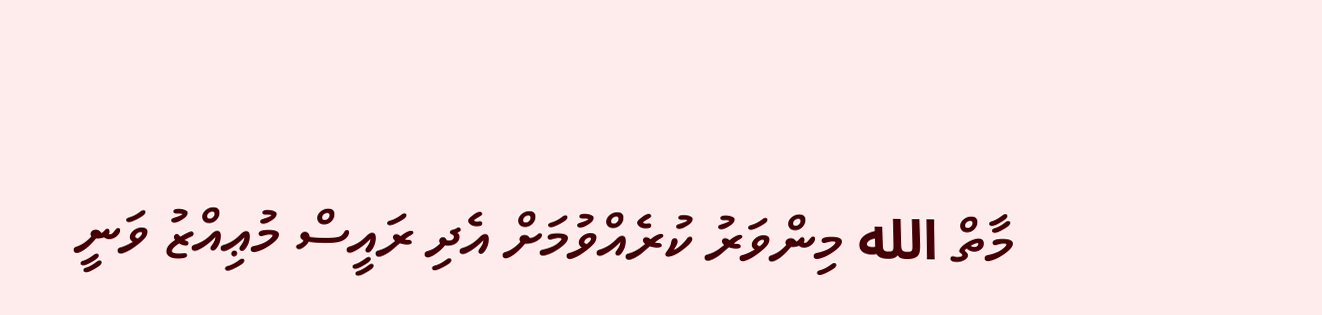މާތް الله މިންވަރު ކުރެއްވުމަށް އެދި ރައީސް މުޢިއްޒު ވަނީ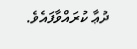ދުޢާ ކުރައްވާފައެވެ.